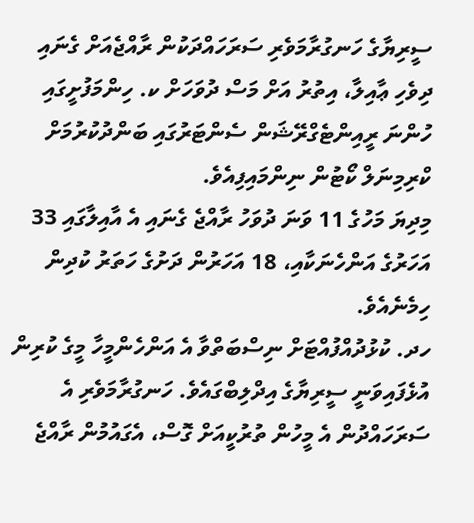ސީރިޔާގެ ހަނގުރާމަވެރި ސަރަހައްދަކުން ރާއްޖެއަށް ގެނައި ދިވެހި ޢާއިލާ، އިތުރު އަށް މަސް ދުވަހަށް ކ. ހިންމަފުށީގައި ހުންނަ ރީއިންޓެގްރޭޝަން ސެންޓަރުގައި ބަންދުކުރުމަށް ކްރިމިނަލް ކޯޓުން ނިންމައިފިއެވެ.
މިދިޔަ މަހުގެ 11 ވަނަ ދުވަހު ރާއްޖެ ގެނައި އެ އާއިލާގައި 33 އަހަރުގެ އަންހެނަކާއި، 18 އަހަރުން ދަށުގެ ހަތަރު ކުދިން ހިމެނެއެވެ.
ހދ. ކުޅުދުއްފުއްޓަށް ނިސްބަތްވާ އެ އަންހެންމީހާ މީގެ ކުރިން އުޅެފައިވަނީ ސީރިޔާގެ އިދްލިބްގައެވެ. ހަނގުރާމަވެރި އެ ސަރަހައްދުން އެ މީހުން ތުރުކީއަށް ގޮސް، އެގައުމުން ރާއްޖެ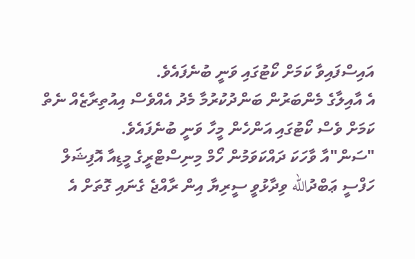އައިސްފައިވާ ކަމަށް ކޯޓުގައި ވަނީ ބުނެފައެވެ.
އެ އާއިލާގެ މެންބަރުން ބަންދުކުރުމާ މެދު އެއްވެސް އިއުތިރާޒެއް ނެތް ކަމަށް ވެސް ކޯޓުގައި އަންހެން މީހާ ވަނީ ބުނެފައެވެ.
"ސަން"އާ ވާހަކަ ދައްކަވަމުން ހޯމް މިނިސްޓްރީގެ މީޑިއާ އޮފިޝަލް ހަފްސީ ޢަބްދުالله ވިދާޅުވީ ސީރިޔާ އިން ރާއްޖެ ގެނައި ގޮތަށް އެ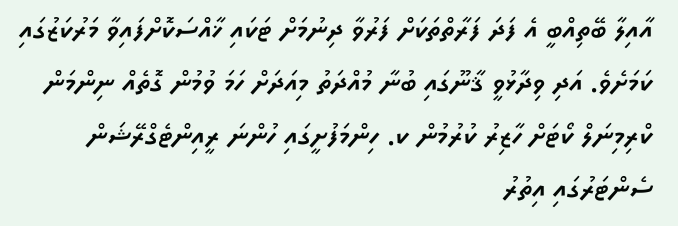އާއިލާ ބޭތިއްބީ އެ ފަދަ ފަރާތްތަކަށް ފަރުވާ ދިނުމަށް ޓަކައި ޚާއްސަކޮށްފައިވާ މަރުކަޒުގައި ކަމަށެވެ. އަދި ވިދާޅުވީ ޤާނޫގައި ބުނާ މުއްދަތު މިއަދަށް ހަމަ ވުމުން ގޮތެއް ނިންމަން ކްރިމިނަލް ކޯޓަށް ހާޒިރު ކުރުމުން ކ. ހިންމަފުށީގައި ހުންނަ ރީއިންޓެގްރޭޝަން ސެންޓަރުގައި އިތުރު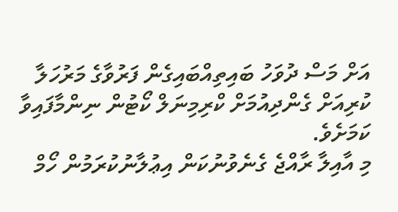އަށް މަސް ދުވަހު ބައިތިއްބައިގެން ފަރުވާގެ މަރުހަލާ ކުރިއަށް ގެންދިއުމަށް ކްރިމިނަލް ކޯޓުން ނިންމާފައިވާ ކަމަށެވެ.
މި އާއިލާ ރާއްޖެ ގެނެވުނުކަން އިޢުލާނުކުރަމުން ހޯމް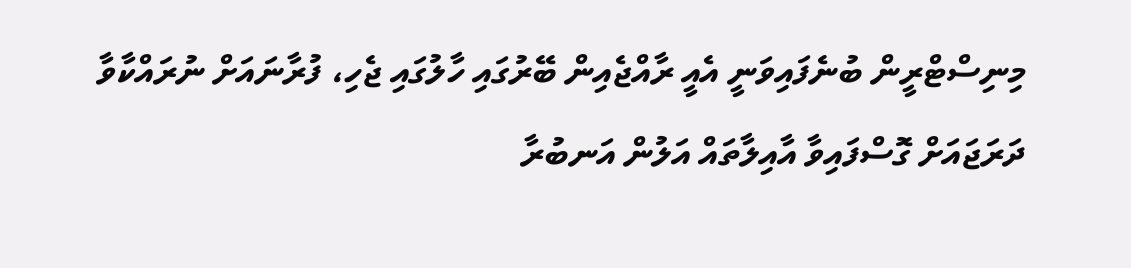މިނިސްޓްރީން ބުނެފައިވަނީ އެއީ ރާއްޖެއިން ބޭރުގައި ހާލުގައި ޖެހި، ފުރާނައަށް ނުރައްކާވާ ދަރަޖައަށް ގޮސްފައިވާ އާއިލާތައް އަލުން އަނބުރާ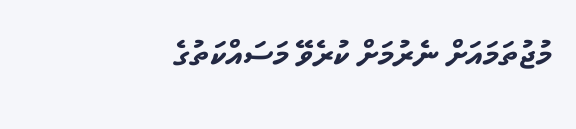މުޖުތަމައަށް ނެރުމަށް ކުރެވޭ މަސައްކަތުގެ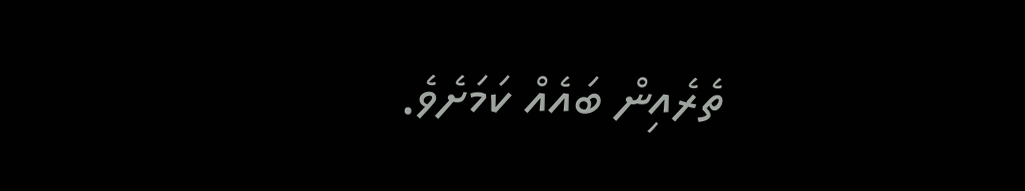ތެރެއިން ބައެއް ކަމަށެވެ.